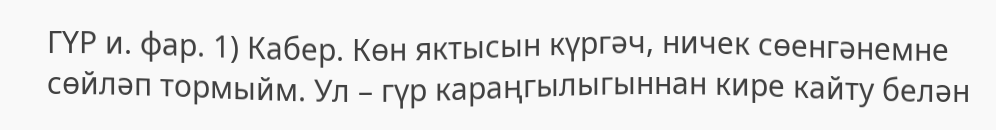ГҮР и. фар. 1) Кабер. Көн яктысын күргәч, ничек сөенгәнемне сөйләп тормыйм. Ул – гүр караңгылыгыннан кире кайту белән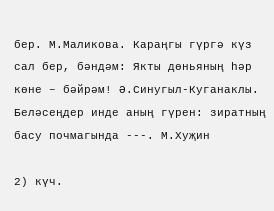бер. М.Маликова. Караңгы гүргә күз сал бер, бәндәм: Якты дөньяның һәр көне – бәйрәм! Ә.Синугыл-Куганаклы. Беләсеңдер инде аның гүрен: зиратның басу почмагында ---. М.Хуҗин

2) күч.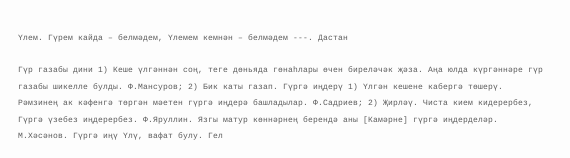Үлем. Гүрем кайда – белмәдем, Үлемем кемнән – белмәдем ---. Дастан

Гүр газабы дини 1) Кеше үлгәннән соң, теге дөньяда гөнаһлары өчен биреләчәк җәза. Аңа юлда күргәннәре гүр газабы шикелле булды. Ф.Мансуров; 2) Бик каты газап. Гүргә иңдерү 1) Үлгән кешене кабергә төшерү. Рәмзинең ак кәфенгә төргән мәетен гүргә иңдерә башладылар. Ф.Садриев; 2) Җирләү. Чиста кием кидерербез, Гүргә үзебез иңдерербез. Ф.Яруллин. Язгы матур көннәрнең берендә аны [Камәрне] гүргә иңдерделәр. М.Хәсәнов. Гүргә иңү Үлү, вафат булу. Гел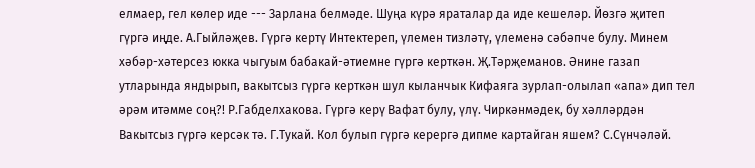елмаер, гел көлер иде --- Зарлана белмәде. Шуңа күрә яраталар да иде кешеләр. Йөзгә җитеп гүргә иңде. А.Гыйләҗев. Гүргә кертү Интектереп, үлемен тизләтү, үлеменә сәбәпче булу. Минем хәбәр-хәтерсез юкка чыгуым бабакай-әтиемне гүргә керткән. Җ.Тәрҗеманов. Әнине газап утларында яндырып, вакытсыз гүргә керткән шул кыланчык Кифаяга зурлап-олылап «апа» дип тел әрәм итәмме соң?! Р.Габделхакова. Гүргә керү Вафат булу, үлү. Чиркәнмәдек, бу хәлләрдән Вакытсыз гүргә керсәк тә. Г.Тукай. Кол булып гүргә керергә дипме картайган яшем? С.Сүнчәләй.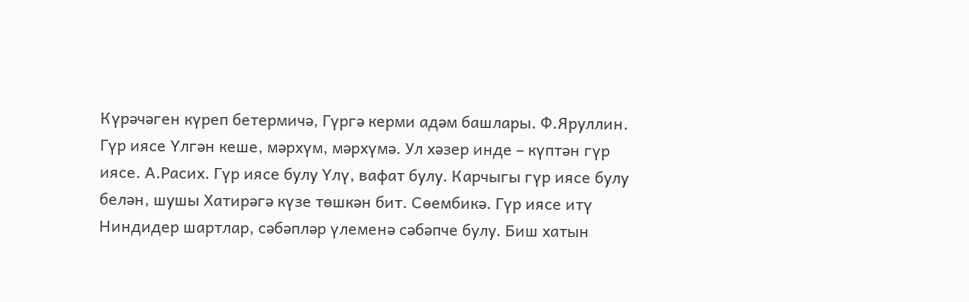Күрәчәген күреп бетермичә, Гүргә керми адәм башлары. Ф.Яруллин. Гүр иясе Үлгән кеше, мәрхүм, мәрхүмә. Ул хәзер инде – күптән гүр иясе. А.Расих. Гүр иясе булу Үлү, вафат булу. Карчыгы гүр иясе булу белән, шушы Хатирәгә күзе төшкән бит. Сөембикә. Гүр иясе итү Ниндидер шартлар, сәбәпләр үлеменә сәбәпче булу. Биш хатын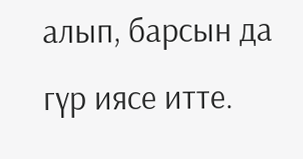алып, барсын да гүр иясе итте.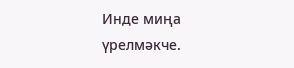Инде миңа үрелмәкче.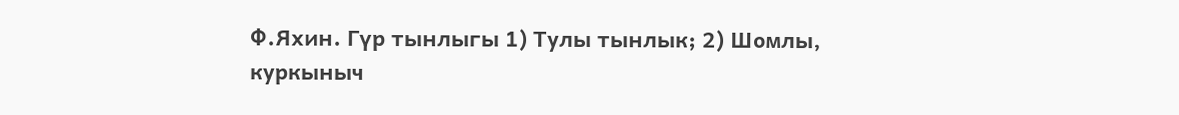Ф.Яхин. Гүр тынлыгы 1) Тулы тынлык; 2) Шомлы, куркыныч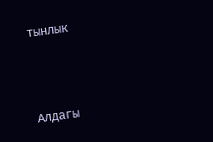тынлык



Алдагы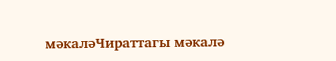мәкаләЧираттагы мәкалә